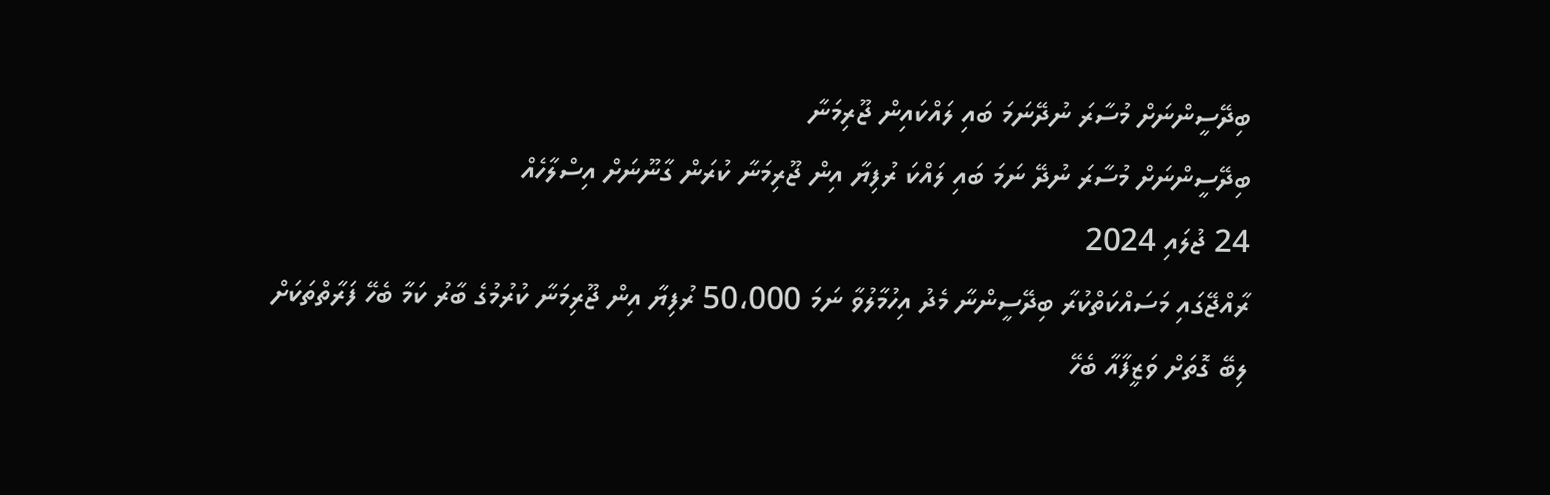ބިދޭސީންނަށް މުސާރަ ނުދޭނަމަ ބައި ލައްކައިން ޖޫރިމަނާ
ބިދޭސީންނަށް މުސާރަ ނުދޭ ނަމަ ބައި ލައްކަ ރުފިޔާ އިން ޖޫރިމަނާ ކުރަން ގާނޫނަށް އިސްލާހެއް
24 ޖުލައި 2024
ރާއްޖޭގައި މަސައްކަތްކުރާ ބިދޭސީންނާ މެދު އިހުމާލުވާ ނަމަ 50،000 ރުފިޔާ އިން ޖޫރިމަނާ ކުރުމުގެ ބާރު ކަމާ ބެހޭ ފަރާތްތަކަށް ލިބޭ ގޮތަށް ވަޒީފާއާ ބެހޭ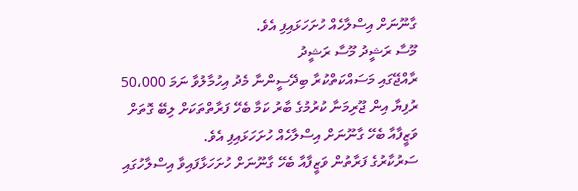ގާނޫނަށް އިސްލާހެއް ހުށަހަޅައިފި އެވެ.
މޫސާ ރަޝީދު މޫސާ ރަޝީދު
ރާއްޖޭގައި މަސައްކަތްކުރާ ބިދޭސީންނާ މެދު އިހުމާލުވާ ނަމަ 50،000 ރުފިޔާ އިން ޖޫރިމަނާ ކުރުމުގެ ބާރު ކަމާ ބެހޭ ފަރާތްތަކަށް ލިބޭ ގޮތަށް ވަޒީފާއާ ބެހޭ ގާނޫނަށް އިސްލާހެއް ހުށަހަޅައިފި އެވެ.
ސަރުކާރުގެ ފަރާތުން ވަޒީފާއާ ބެހޭ ގާނޫނަށް ހުށަހަޅާފައިވާ އިސްލާހުގައި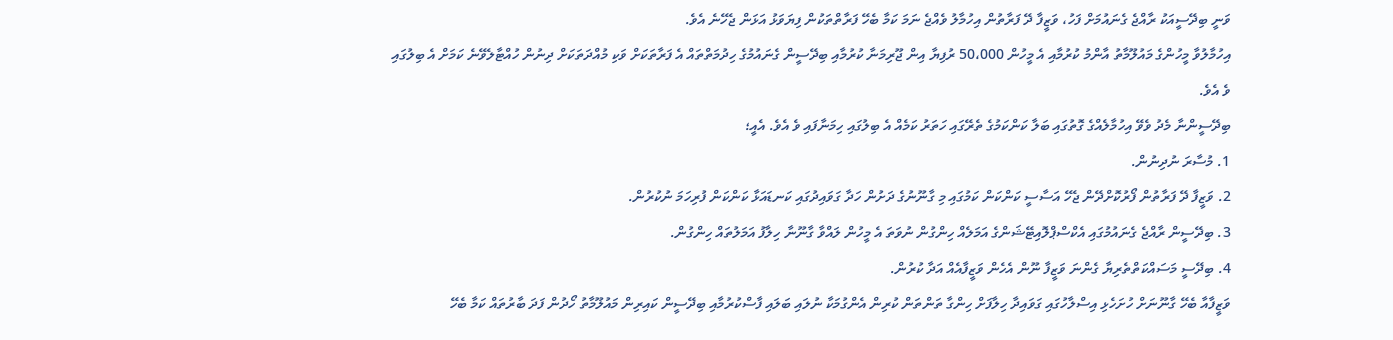ވަނީ ބިދޭސީއަކު ރާއްޖެ ގެނައުމަށް ފަހު، ވަޒީފާ ދޭ ފަރާތުން އިހުމާލު ވެއްޖެ ނަމަ ކަމާ ބެހޭ ފަރާތްތަކުން ފިޔަވަޅު އަޅަން ޖެހޭނެ އެވެ.
އިހުމާލުވާ މީހުންގެ މައުލޫމާތު އާންމު ކުރުމާއި އެ މީހުން 50،000 ރުފިޔާ އިން ޖޫރިމަނާ ކުރުމާއި ބިދޭސީން ގެނައުމުގެ ހިދުމަތްތައް އެ ފަރާތަކަށް ވަކި މުއްދަތަކަށް ދިނުން ހުއްޓާލެވޭނެ ކަމަށް އެ ބިލުގައި ވެ އެވެ.
ބިދޭސީންނާ މެދު ވެވޭ އިހުމާލެއްގެ ގޮތުގައި ބަލާ ކަންކަމުގެ ތެރޭގައި ހަތަރު ކަމެއް އެ ބިލުގައި ހިމަނާފައި ވެ އެވެ. އެއީ؛
1. މުސާރަ ނުދިނުން.
2. ވަޒީފާ ދޭ ފަރާތުން ފޯރުކޮށްދޭން ޖެހޭ އަސާސީ ކަންކަން ކަމުގައި މި ގާނޫނުގެ ދަށުން ހަދާ ގަވައިދުގައި ކަނޑައަޅާ ކަންކަން ފުރިހަމަ ނުކުރުން.
3. ބިދޭސީން ރާއްޖެ ގެނައުމުގައި އެކްސްޕްލޮއިޓޭޝަންގެ އަމަލެއް ހިންގުން ނުވަތަ އެ މީހުން ލައްވާ ގާނޫނާ ހިލާފު އަމަލުތައް ހިންގުން.
4. ބިދޭސީ މަސައްކަތްތެރިޔާ ގެންނަ ވަޒީފާ ނޫން އެހެން ވަޒީފާއެއް އަދާ ކުރުން.
ވަޒީފާއާ ބެހޭ ގާނޫނަށް ހުށަހެޅި އިސްލާހުގައި ގަވައިދާ ހިލާފަށް ހިންގާ ތަންތަން ކުރިން އެންގުމަކާ ނުލައި ބަލައި ފާސްކުރުމާއި ބިދޭސީން ކައިރިން މައުލޫމާތު ހޯދުން ފަދަ ބާރުތައް ކަމާ ބެހޭ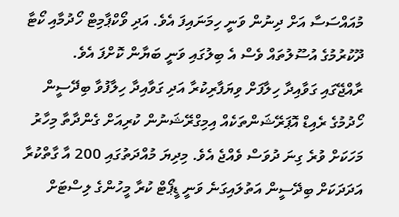މުއައްސަސާ އަށް ދިނުން ވަނީ ހިމަނައިފަ އެވެ. އަދި ވޯކްޕާމިޓް ހޯދުމާއި ކޯޓާ ދޫކުރުމުގެ އުސޫލުތައް ވެސް އެ ބިލުގައި ވަނީ ބަޔާން ކޮށްފަ އެވެ.
ރާއްޖޭގައި ގަވާއިދާ ހިލާފަށް ވިޔަފާރިކުރާ އަދި ގަވާއިދާ ހިލާފުވާ ބިދޭސީން ހޯދުމުގެ ރެއިޑް އޮޕަރޭޝަންތަކެއް އިމިގްރޭޝަނުން ކުރިއަށް ގެންދާތާ މިހާރު މަހަކަށް ވުރެ ގިނަ ދުވަސް ވެއްޖެ އެވެ. މިދިޔަ މުއްދަތުގައި 200 އާ ގާތްކުރާ އަދަދަކަށް ބިދޭސީން އަތުލައިގަނެ ވަނީ ޑީޕޯޓް ކުރާ މީހުންގެ ލިސްޓަށް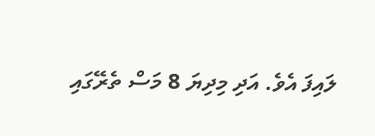ލައިފަ އެވެ. އަދި މިދިޔަ 8 މަސް ތެރޭގައި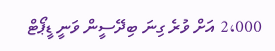2،000 އަށް ވުރެ ގިނަ ބިދޭސީން ވަނީ ޑީޕޯޓް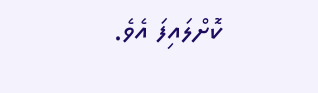ކޮށްލައިފަ އެވެ.